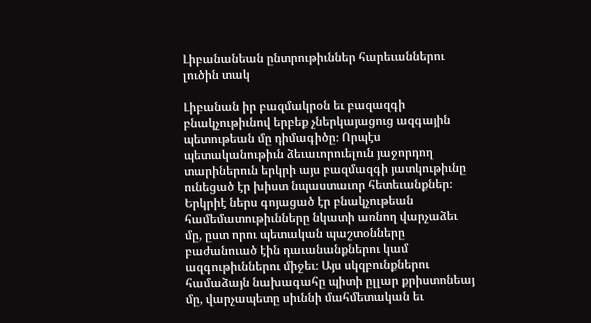Լիբանանեան ընտրութիւններ հարեւաններու լուծին տակ

Լիբանան իր բազմակրօն եւ բազազգի բնակչութիւնով երբեք չներկայացուց ազգային պետութեան մը դիմագիծը։ Որպէս պետականութիւն ձեւաւորուելուն յաջորդող տարիներուն երկրի այս բազմազգի յատկութիւնը ունեցած էր խիստ նպաստաւոր հետեւանքներ։ Երկրիէ ներս գոյացած էր բնակչութեան համեմատութիւնները նկատի առնող վարչաձեւ մը, ըստ որու պետական պաշտօնները բաժանուած էին դաւանանքներու կամ ազգութիւններու միջեւ։ Այս սկզբունքներու համաձայն նախագահը պիտի ըլլար քրիստոնեայ մը, վարչապետը սիւննի մահմետական եւ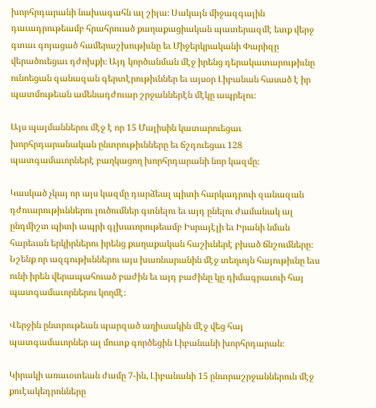խորհրդարանի նախագահն ալ շիյա։ Սակայն միջազգային դաւադրութեամբ հրահրուած քաղաքացիական պատերազմէ ետք վերջ գտաւ գոյացած համերաշխութիւնը եւ Միջերկրականի Փարիզը վերածուեցաւ դժոխքի։ Այդ կործանման մէջ իրենց դերակատարութիւնը ունոեցան զանազան գերտէրութիւններ եւ այսօր Լիբանան հասած է իր պատմութեան ամենադժուար շրջաններէն մէկը ապրելու։

Այս պայմաններու մէջ է որ 15 Մայիսին կատարուեցաւ խորհրդարանական ընտրութիւնները եւ ճշդուեցաւ 128 պատգամաւորներէ բաղկացող խորհրդարանի նոր կազմը։

Կասկած չկայ որ այս կազմը դարձեալ պիտի հարկադրուի զանազան դժուարութիւններու լուծումներ գտնելու եւ այդ ընելու ժամանակ ալ ընդմիշտ պիտի ապրի գլխաւորութեամբ Իսրայէլի եւ Իրանի նման հարեւան երկիրներու իրենց քաղաքական հաշիւներէ բխած ճնշումները։ Նշենք որ ազգութիւններու այս խառնարանին մէջ տեղւոյն հայութիւնը եւս ունի իրեն վերապահուած բաժին եւ այդ բաժինը կը դիմագրաւուի հայ պատգամաւորներու կողմէ։

Վերջին ընտրութեան պարզած աղիւսակին մէջ վեց հայ պատգամաւորներ ալ մուտք գործեցին Լիբանանի խորհրդարան։

Կիրակի առաւօտեան ժամը 7-ին, Լիբանանի 15 ընտրաշրջաններուն մէջ քուէակեդրոնները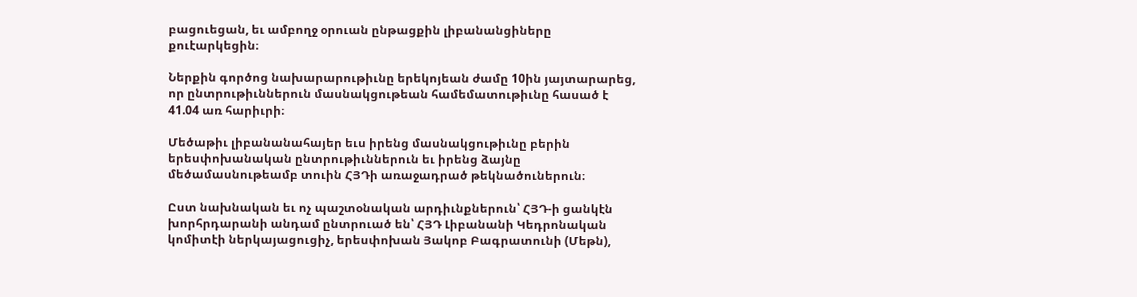բացուեցան, եւ ամբողջ օրուան ընթացքին լիբանանցիները քուէարկեցին։

Ներքին գործոց նախարարութիւնը երեկոյեան ժամը 10ին յայտարարեց, որ ընտրութիւններուն մասնակցութեան համեմատութիւնը հասած է 41.04 առ հարիւրի։

Մեծաթիւ լիբանանահայեր եւս իրենց մասնակցութիւնը բերին երեսփոխանական ընտրութիւններուն եւ իրենց ձայնը մեծամասնութեամբ տուին ՀՅԴի առաջադրած թեկնածուներուն։

Ըստ նախնական եւ ոչ պաշտօնական արդիւնքներուն՝ ՀՅԴ-ի ցանկէն խորհրդարանի անդամ ընտրուած են՝ ՀՅԴ Լիբանանի Կեդրոնական կոմիտէի ներկայացուցիչ, երեսփոխան Յակոբ Բագրատունի (Մեթն),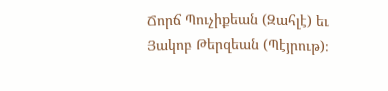Ճորճ Պուչիքեան (Զահլէ) եւ Յակոբ Թերզեան (Պէյրութ)։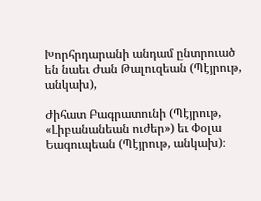Խորհրդարանի անդամ ընտրուած են նաեւ Ժան Թալուզեան (Պէյրութ, անկախ),

Ժիհատ Բագրատունի (Պէյրութ, «Լիբանանեան ուժեր») եւ Փօլա Եագուպեան (Պէյրութ, անկախ)։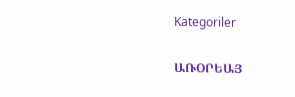Kategoriler

ԱՌՕՐԵԱՅ